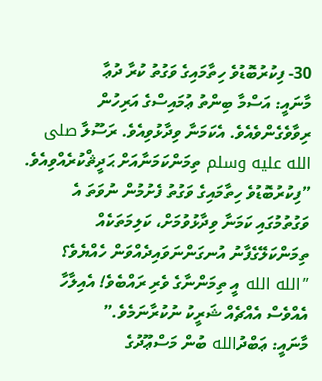30- ފިކުރުބޮޑުވެ ހިތާމައިގެ ވަގުތު ކުރާ ދުޢާ
މާނައީ: އަސްމާ ބިންތު ޢުމައިސްގެ އަރިހުން ރިވާވެގެންވެއެވެ. އެކަމަނާ ވިދާޅުވިއެވެ. ރަސޫލާ صلى الله عليه وسلم ތިމަންކަމަނާއަށް ޙަދީޘްކުރެއްވިއެވެ. ”ފިކުރުބޮޑުވެ ހިތާމައިގެ ވަގުތު ފެށުމުން ނުވަތަ އެ ވަގުތުމުގައި ކަމަނާ ވިދާޅުވުމަށް، ކަލިމަތަކެއް ތިމަންކަލޭގެފާނު އުނގަންނަވައިދެއްވަން ހެއްޔެވެ؟
”الله الله އީ ތިމަންނާގެ ވެރި ރައްބެވެ! އެއިލާހާ އެއްވެސް އެއްޗެއް ޝަރީކު ނުކުރާނަމެވެ.”
މާނައީ: ޢަބްދުالله ބުން މަސްޢޫދުގެ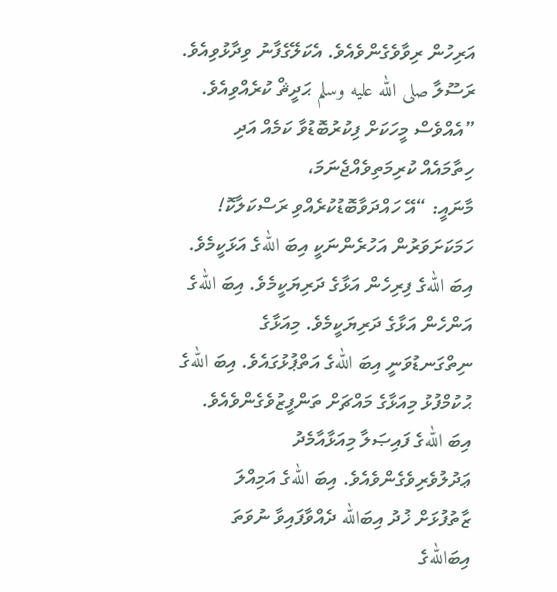އަރިހުން ރިވާވެގެންވެއެވެ. އެކަލޭގެފާނު ވިދާޅުވިއެވެ. ރަސޫލާ صلى الله عليه وسلم ޙަދީޘް ކުރެއްވިއެވެ. ”އެއްވެސް މީހަކަށް ފިކުރުބޮޑުވާ ކަމެއް އަދި ހިތާމައެއް ކުރިމަތިވެއްޖެނަމަ،
މާނައީ: “އޭ ހައްދަވާބޮޑުކުރެއްވި ރަސްކަލާކޮ! ހަމަކަށަވަރުން އަހުރެންނަކީ އިބަ اللهގެ އަޅަކީމެވެ. އިބަ اللهގެ ފިރިހެން އަޅާގެ ދަރިޔަކީމެވެ. އިބަ اللهގެ އަންހެން އަޅާގެ ދަރިޔަކީމެވެ. މިއަޅާގެ ނިތްގަނޑުވަނީ އިބަ اللهގެ އަތްޕުޅުގައެވެ. އިބަ اللهގެ ޙުކުމްފުޅު މިއަޅާގެ މައްޗަށް ތަންފީޒުވެގެންވެއެވެ. އިބަ اللهގެ ފައިޞަލާ މިއަޅާއާމެދު ޢަދުލުވެރިވެގެންވެއެވެ. އިބަ اللهގެ އަމިއްލަ ޒާތުފުޅަށް ޚުދު އިބަالله ދެއްވާފައިވާ ނުވަތަ އިބަاللهގެ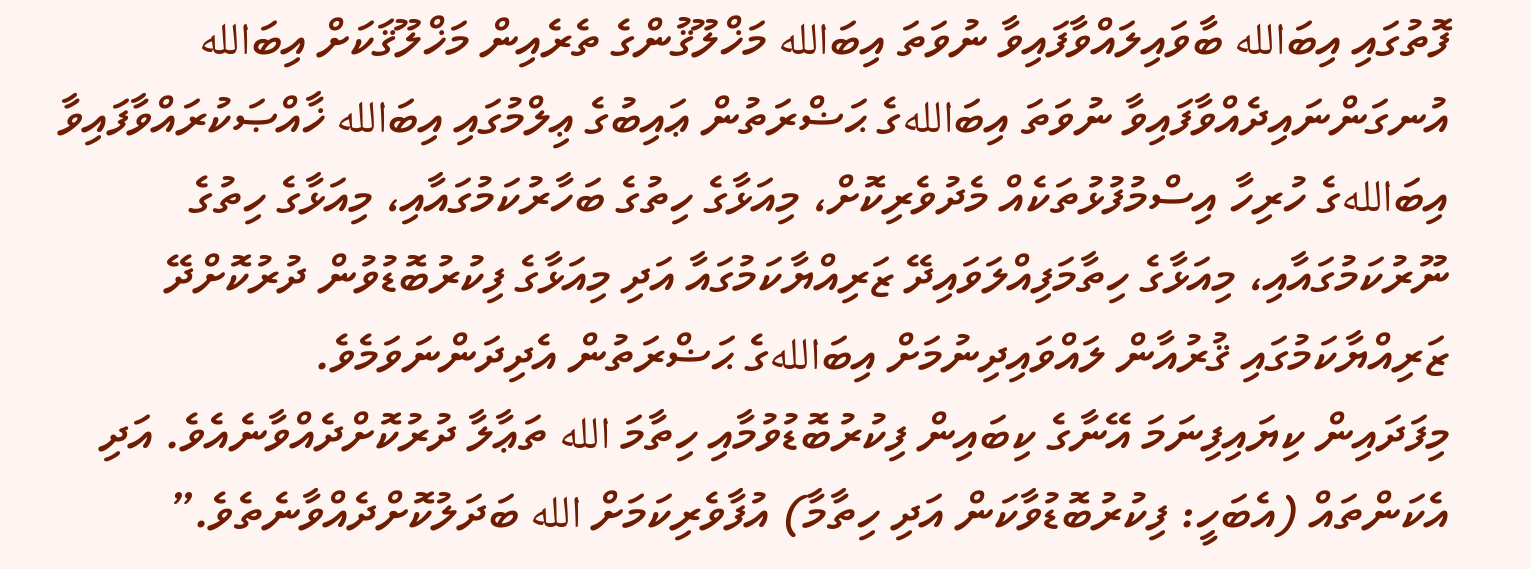ފޮތުގައި އިބަالله ބާވައިލައްވާފައިވާ ނުވަތަ އިބަالله މަޚްލޫޤުންގެ ތެރެއިން މަޚްލޫޤަކަށް އިބަالله އުނގަންނައިދެއްވާފައިވާ ނުވަތަ އިބަاللهގެ ޙަޟްރަތުން ޢައިބުގެ ޢިލްމުގައި އިބަالله ޚާއްޞަކުރައްވާފައިވާ އިބަاللهގެ ހުރިހާ އިސްމުފުޅުތަކެއް މެދުވެރިކޮށް، މިއަޅާގެ ހިތުގެ ބަހާރުކަމުގައާއި، މިއަޅާގެ ހިތުގެ ނޫރުކަމުގައާއި، މިއަޅާގެ ހިތާމަފިއްލަވައިދޭ ޒަރިއްޔާކަމުގައާ އަދި މިއަޅާގެ ފިކުރުބޮޑުވުން ދުރުކޮށްދޭ ޒަރިއްޔާކަމުގައި ޤުރުއާން ލައްވައިދިނުމަށް އިބަاللهގެ ޙަޟްރަތުން އެދިދަންނަވަމެވެ.
މިފަދައިން ކިޔައިފިނަމަ އޭނާގެ ކިބައިން ފިކުރުބޮޑުވުމާއި ހިތާމަ الله ތަޢާލާ ދުރުކޮށްދެއްވާނެއެވެ. އަދި އެކަންތައް (އެބަހީ: ފިކުރުބޮޑުވާކަން އަދި ހިތާމާ) އުފާވެރިކަމަށް الله ބަދަލުކޮށްދެއްވާނެތެވެ.”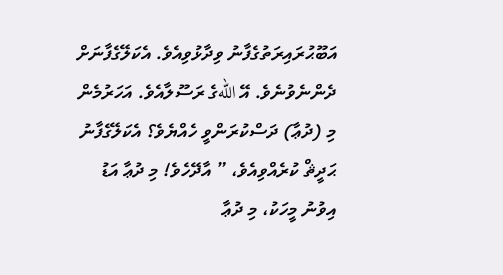އަބޫޙުރައިރަތުގެފާނު ވިދާޅުވިއެވެ. އެކަލޭގެފާނަށް ދެންނެވުނެވެ. އޭ اللهގެ ރަސޫލާއެވެ. އަހަރުމެން މި (ދުޢާ) ދަސްކުރަންވީ ހެއްޔެވެ؟ އެކަލޭގެފާނު ޙަދީޘް ކުރެއްވިއެވެ، ” އާދޭހެވެ! މި ދުޢާ އަޑު އިވުނު މީހަކު، މި ދުޢާ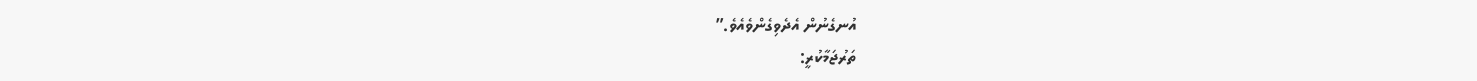އުނގެނުން އެދެވިގެންވެއެވެ.”
ތަރުޖަމާކުރީ: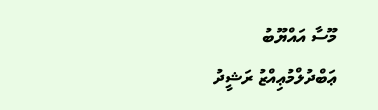މޫސާ އައްޔޫބު
ޢަބްދުލްމުޢިއްޒު ރަޝީދު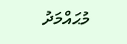މުޙައްމަދު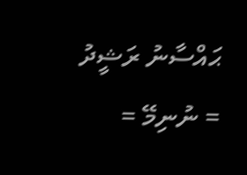ޙައްސާނު ރަޝީދު
= ނުނިމޭ =